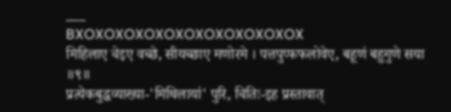___
BXOXOXOXOXOXOXOXOXOXOXOX
मिहिलाए चेइए वच्छे, सीयच्छाए मणोरमे । पत्तपुप्फफलोवेए, बहूणं बहुगुणे सया ॥९॥
प्रत्येकबुद्धव्याख्या-'मिथिलायां' पुरि, चितिः-इह प्रस्तावात्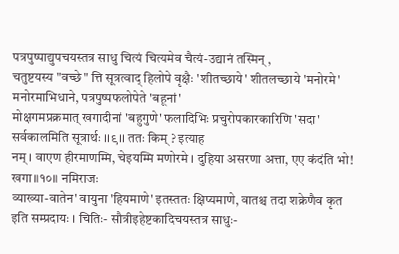पत्रपुष्पाद्युपचयस्तत्र साधु चित्यं चित्यमेव चैत्यं-उद्यानं तस्मिन् ,
चतुष्टयस्य "वच्छे" त्ति सूत्रत्वाद् हिलोपे वृक्षैः 'शीतच्छाये' शीतलच्छाये 'मनोरमे' मनोरमाभिधाने, पत्रपुष्पफलोपेते 'बहूनां'
मोक्षगमप्रक्रमात् खगादीनां 'बहुगुणे' फलादिभिः प्रचुरोपकारकारिणि 'सदा' सर्वकालमिति सूत्रार्थः ।।९।। ततः किम् ? इत्याह
नम् । वाएण हीरमाणम्मि, चेइयम्मि मणोरमे । दुहिया असरणा अत्ता, एए कंदंति भो! खगा॥१०॥ नमिराजः
व्याख्या-वातेन' वायुना 'हियमाणे' इतस्ततः क्षिप्यमाणे, वातश्च तदा शक्रेणैव कृत इति सम्प्रदायः । चितिः- सौत्रीइहेष्टकादिचयस्तत्र साधुः-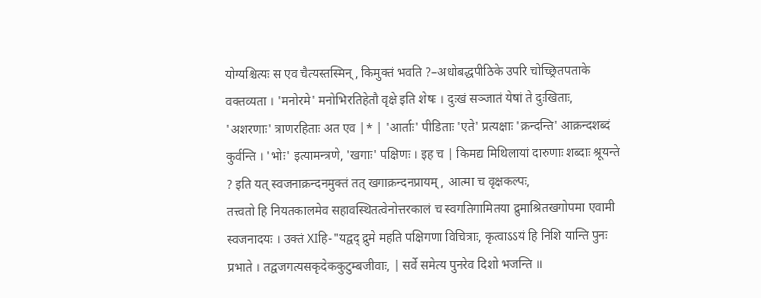योग्यश्चित्यः स एव चैत्यस्तस्मिन् , किमुक्तं भवति ?–अधोबद्धपीठिके उपरि चोच्छ्रितपताके
वक्तव्यता । 'मनोरमे' मनोभिरतिहेतौ वृक्षे इति शेषः । दुःखं सञ्जातं येषां ते दुःखिताः, 'अशरणाः' त्राणरहिताः अत एव |* | 'आर्ताः' पीडिताः 'एते' प्रत्यक्षाः 'क्रन्दन्ति' आक्रन्दशब्दं कुर्वन्ति । 'भोः' इत्यामन्त्रणे, 'खगाः' पक्षिणः । इह च | किमद्य मिथिलायां दारुणाः शब्दाः श्रूयन्ते ? इति यत् स्वजनाक्रन्दनमुक्तं तत् खगाक्रन्दनप्रायम् , आत्मा च वृक्षकल्पः,
तत्त्वतो हि नियतकालमेव सहावस्थितत्वेनोत्तरकालं च स्वगतिगामितया द्रुमाश्रितखगोपमा एवामी स्वजनादयः । उक्तं XIहि-"यद्वद् द्रुमे महति पक्षिगणा विचित्राः, कृत्वाऽऽयं हि निशि यान्ति पुनः प्रभाते । तद्वजगत्यसकृदेककुटुम्बजीवाः, | सर्वे समेत्य पुनरेव दिशो भजन्ति ॥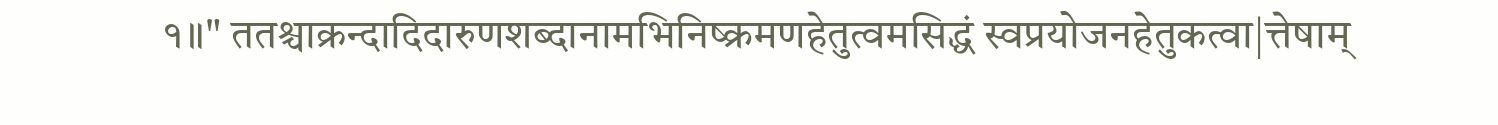१॥" ततश्चाक्रन्दादिदारुणशब्दानामभिनिष्क्रमणहेतुत्वमसिद्धं स्वप्रयोजनहेतुकत्वा|त्तेषाम्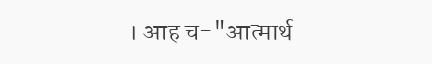। आह च-"आत्मार्थ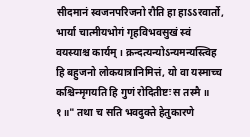सीदमानं स्वजनपरिजनो रौति हा हाऽऽरवार्तो, भार्या चात्मीयभोगं गृहविभवसुखं स्वं वयस्याश्च कार्यम् । क्रन्दत्यन्योऽन्यमन्यस्त्विह हि बहुजनो लोकयात्रानिमित्तं, यो वा यस्माच्च कश्चिन्मृगयति हि गुणं रोदितीष्टः स तस्मै ॥ १॥" तथा च सति भवदुक्ते हेतुकारणे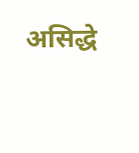असिद्धे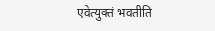एवेत्युक्तं भवतीति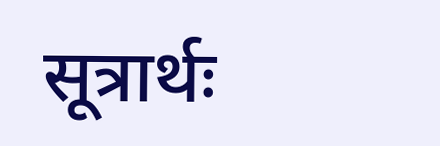सूत्रार्थः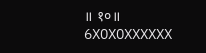॥ १०॥
6XOXOXXXXXX